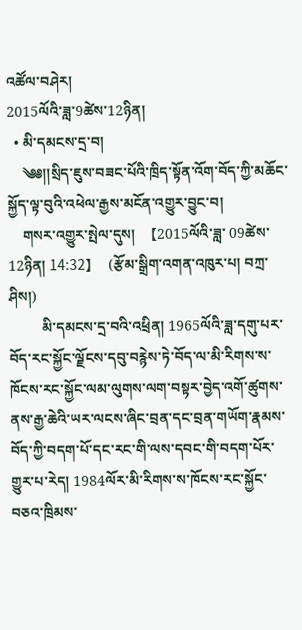འཚོལ་བཤེར།
2015ལོའི་ཟླ་9ཚེས་12ཉིན།
  • མི་དམངས་དྲ་བ།
    ༄༅།།སྲིད་ཇུས་བཟང་པོའི་ཁྲིད་སྟོན་འོག་བོད་ཀྱི་མཆོང་སྐྱོད་ལྟ་བུའི་འཕེལ་རྒྱས་མངོན་འགྱུར་བྱུང་བ།
    གསར་འགྱུར་སྤེལ་དུས།  【2015ལོའི་ཟླ་ 09ཚེས་12ཉིན། 14:32】   (རྩོམ་སྒྲིག་འགན་འཁུར་པ། བཀྲ་ཤིས།)
         མི་དམངས་དྲ་བའི་འཕྲིན། 1965ལོའི་ཟླ་དགུ་པར་བོད་རང་སྐྱོང་ལྗོངས་དབུ་བརྙེས་ཏེ་བོད་ལ་མི་རིགས་ས་ཁོངས་རང་སྐྱོང་ལམ་ལུགས་ལག་བསྟར་བྱེད་འགོ་ཚུགས་ནས་རྒྱ་ཆེའི་ཡར་ལངས་ཞིང་བྲན་དང་བྲན་གཡོག་རྣམས་བོད་ཀྱི་བདག་པོ་དང་རང་གི་ལས་དབང་གི་བདག་པོར་གྱུར་པ་རེད། 1984ལོར་མི་རིགས་ས་ཁོངས་རང་སྐྱོང་བཅའ་ཁྲིམས་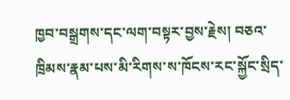ཁྱབ་བསྒྲགས་དང་ལག་བསྟར་བྱས་རྗེས། བཅའ་ཁྲིམས་རྣམ་པས་མི་རིགས་ས་ཁོངས་རང་སྐྱོང་སྲིད་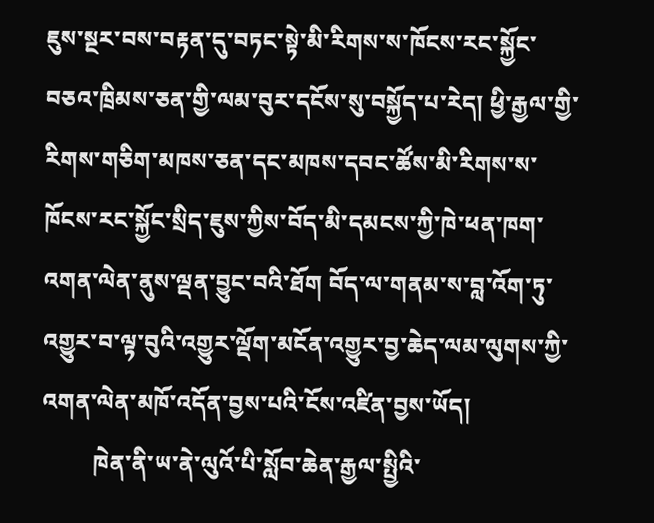ཇུས་སྔར་བས་བརྟན་དུ་བཏང་སྟེ་མི་རིགས་ས་ཁོངས་རང་སྐྱོང་བཅའ་ཁྲིམས་ཅན་གྱི་ལམ་བུར་དངོས་སུ་བསྐྱོད་པ་རེད། ཕྱི་རྒྱལ་གྱི་རིགས་གཅིག་མཁས་ཅན་དང་མཁས་དབང་ཚོས་མི་རིགས་ས་ཁོངས་རང་སྐྱོང་སྲིད་ཇུས་ཀྱིས་བོད་མི་དམངས་ཀྱི་ཁེ་ཕན་ཁག་འགན་ལེན་ནུས་ལྡན་བྱུང་བའི་ཐོག བོད་ལ་གནམ་ས་བླ་འོག་ཏུ་འགྱུར་བ་ལྟ་བུའི་འགྱུར་ལྡོག་མངོན་འགྱུར་བྱ་ཆེད་ལམ་ལུགས་ཀྱི་འགན་ལེན་མཁོ་འདོན་བྱས་པའི་ངོས་འཛིན་བྱས་ཡོད།
         ཁེན་ནི་ཡ་ནེ་ལུའོ་པི་སློབ་ཆེན་རྒྱལ་སྤྱིའི་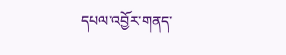དཔལ་འབྱོར་གནད་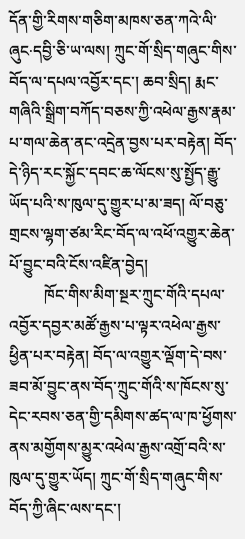དོན་གྱི་རིགས་གཅིག་མཁས་ཅན་ཀའེ་ལི་ཞུང·དབྱི་ཅི་ཡ་ལས། ཀྲུང་གོ་སྲིད་གཞུང་གིས་བོད་ལ་དཔལ་འབྱོར་དང་། ཆབ་སྲིད། རྨང་གཞིའི་སྒྲིག་བཀོད་བཅས་ཀྱི་འཕེལ་རྒྱས་རྣམ་པ་གལ་ཆེན་ནང་འདྲེན་བྱས་པར་བརྟེན། བོད་དེ་ཉིད་རང་སྐྱོང་དབང་ཆ་ལོངས་སུ་སྤྱོད་རྒྱུ་ཡོད་པའི་ས་ཁུལ་དུ་གྱུར་པ་མ་ཟད། ལོ་བཅུ་གྲངས་ལྷག་ཙམ་རིང་བོད་ལ་འཕོ་འགྱུར་ཆེན་པོ་བྱུང་བའི་ངོས་འཛིན་བྱེད།
         ཁོང་གིས་མིག་སྔར་ཀྲུང་གོའི་དཔལ་འབྱོར་དབྱར་མཚོ་རྒྱས་པ་ལྟར་འཕེལ་རྒྱས་ཕྱིན་པར་བརྟེན། བོད་ལ་འགྱུར་ལྡོག་དེ་བས་ཟབ་མོ་བྱུང་ནས་བོད་ཀྲུང་གོའི་ས་ཁོངས་སུ་དེང་རབས་ཅན་གྱི་དམིགས་ཚད་ལ་ཁ་ཕྱོགས་ནས་མགྱོགས་མྱུར་འཕེལ་རྒྱས་འགྲོ་བའི་ས་ཁུལ་དུ་གྱུར་ཡོད། ཀྲུང་གོ་སྲིད་གཞུང་གིས་བོད་ཀྱི་ཞིང་ལས་དང་།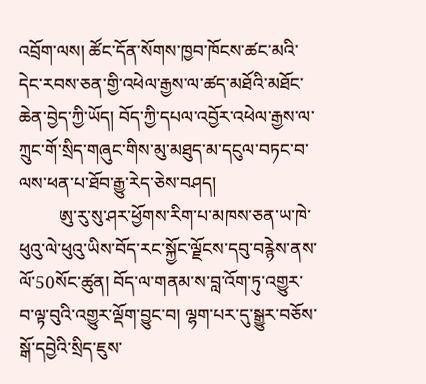འབྲོག་ལས། ཚོང་དོན་སོགས་ཁྱབ་ཁོངས་ཚང་མའི་དེང་རབས་ཅན་གྱི་འཕེལ་རྒྱས་ལ་ཚད་མཐོའི་མཐོང་ཆེན་བྱེད་ཀྱི་ཡོད། བོད་ཀྱི་དཔལ་འབྱོར་འཕེལ་རྒྱས་ལ་ཀྲུང་གོ་སྲིད་གཞུང་གིས་མུ་མཐུད་མ་དངུལ་བཏང་བ་ལས་ཕན་པ་ཐོབ་རྒྱུ་རེད་ཅེས་བཤད།
         ཨུ་རུ་སུ་ཤར་ཕྱོགས་རིག་པ་མཁས་ཅན་ཡ་ཁེ་ཕུའུ་ལེ་ཕུའུ་ཡིས་བོད་རང་སྐྱོང་ལྗོངས་དབུ་བརྙེས་ནས་ལོ་50སོང་ཚུན། བོད་ལ་གནམ་ས་བླ་འོག་ཏུ་འགྱུར་བ་ལྟ་བུའི་འགྱུར་ལྡོག་བྱུང་བ། ལྷག་པར་དུ་སྒྱུར་བཅོས་སྒོ་དབྱེའི་སྲིད་ཇུས་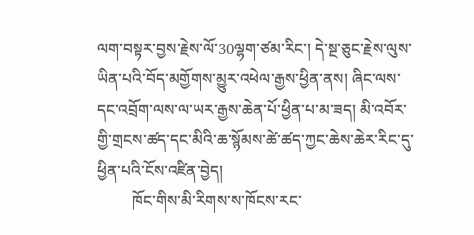ལག་བསྟར་བྱས་རྗེས་ལོ་30ལྷག་ཙམ་རིང་། དེ་སྔ་ཅུང་རྗེས་ལུས་ཡིན་པའི་བོད་མགྱོགས་མྱུར་འཕེལ་རྒྱས་ཕྱིན་ནས། ཞིང་ལས་དང་འབྲོག་ལས་ལ་ཡར་རྒྱས་ཆེན་པོ་ཕྱིན་པ་མ་ཟད། མི་འབོར་གྱི་གྲངས་ཚད་དང་མིའི་ཆ་སྙོམས་ཚེ་ཚད་ཀྱང་ཆེས་ཆེར་རིང་དུ་ཕྱིན་པའི་ངོས་འཛིན་བྱེད།
         ཁོང་གིས་མི་རིགས་ས་ཁོངས་རང་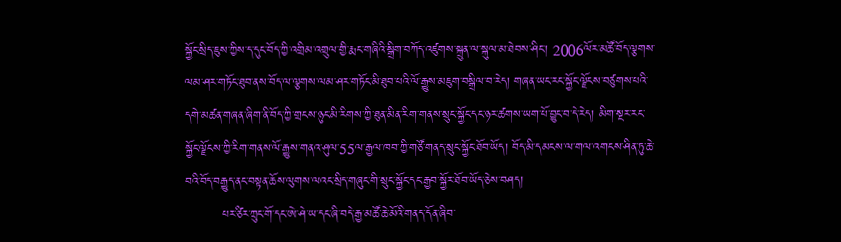སྐྱོང་སྲིད་ཇུས་ཀྱིས་ད་དུང་བོད་ཀྱི་འགྲིམ་འགྲུལ་གྱི་རྨང་གཞིའི་སྒྲིག་བཀོད་འཛུགས་སྐྲུན་ལ་སྐུལ་མ་ཐེབས་ཤིང་། 2006ལོར་མཚོ་བོད་ལྕགས་ལམ་ཤར་གཏོང་ཐུབ་ནས་བོད་ལ་ལྕགས་ལམ་ཤར་གཏོང་མི་ཐུབ་པའི་ལོ་རྒྱུས་མཇུག་བསྒྲིལ་བ་རེད། གཞན་ཡང་རང་སྐྱོང་ལྗོངས་བཙུགས་པའི་དགེ་མཚན་གཞན་ཞིག་ནི་བོད་ཀྱི་གྲངས་ཉུང་མི་རིགས་ཀྱི་ཐུན་མིན་རིག་གནས་སྲུང་སྐྱོང་དང་ཉར་ཚགས་ཡག་པོ་བྱུང་བ་དེ་རེད། མིག་སྔར་རང་སྐྱོང་ལྗོངས་ཀྱི་རིག་གནས་ལོ་རྒྱུས་གནའ་ཤུལ་55ལ་རྒྱལ་ཁབ་ཀྱི་གཙོ་གནད་སྲུང་སྐྱོང་ཐོབ་ཡོད། བོད་མི་དམངས་ལ་གལ་འགངས་ཤིན་ཏུ་ཆེ་བའི་བོད་བརྒྱུད་ནང་བསྟན་ཆོས་ལུགས་ལའང་སྲིད་གཞུང་གི་སྲུང་སྐྱོང་དང་རྒྱབ་སྐྱོར་ཐོབ་ཡོད་ཅེས་བཤད།
         པར་ཙིར་ཀྲུང་གོ་དང་ཨེ་ཤེ་ཡ་དང་ཞི་བདེ་རྒྱ་མཚོ་ཆེ་མོའི་གནད་དོན་ཞིབ་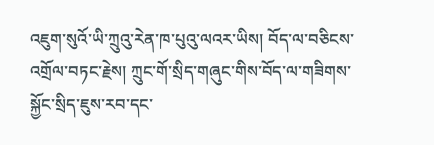འཇུག་སུའོ་ཡི་ཀྲུའུ་རེན་ཁ་པུའུ་ལའར་ཡིས། བོད་ལ་བཅིངས་འགྲོལ་བཏང་རྗེས། ཀྲུང་གོ་སྲིད་གཞུང་གིས་བོད་ལ་གཟིགས་སྐྱོང་སྲིད་ཇུས་རབ་དང་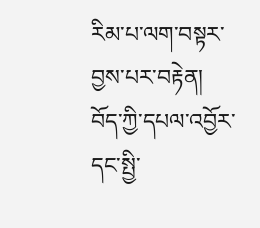རིམ་པ་ལག་བསྟར་བྱས་པར་བརྟེན། བོད་ཀྱི་དཔལ་འབྱོར་དང་སྤྱི་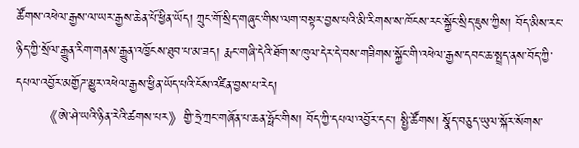ཚོགས་འཕེལ་རྒྱས་ལ་ཡར་རྒྱས་ཆེན་པོ་ཕྱིན་ཡོད། ཀྲུང་གོ་སྲིད་གཞུང་གིས་ལག་བསྟར་བྱས་པའི་མི་རིགས་ས་ཁོངས་རང་སྐྱོང་སྲིད་ཇུས་ཀྱིས། བོད་མིས་རང་ཉིད་ཀྱི་སྲོལ་རྒྱུན་རིག་གནས་རྒྱུན་འཁྱོངས་ཐུབ་པ་མ་ཟད། རྨང་གཞི་དེའི་ཐོག་ས་ཁུལ་དེར་དེ་བས་གཟིགས་སྐྱོང་གི་འཕེལ་རྒྱས་དབང་ཆ་སྤྲད་ནས་བོད་ཀྱི་དཔལ་འབྱོར་མགྱོཌ་མྱུར་འཕེལ་རྒྱས་ཕྱིན་ཡོད་པའི་ངོས་འཛིན་བྱས་པ་རེད།
         《ཨེ་ཤེ་ཡའི་ཉིན་རེའི་ཚགས་པར》གྱི་ཧྲེ་ཀྲང་གཞོན་པ་ཆན་ཧྥོང་གིས། བོད་ཀྱི་དཔལ་འབྱོར་དང་། སྤྱི་ཚོགས། སྣོད་བཅུད་ཡུལ་སྐོར་སོགས་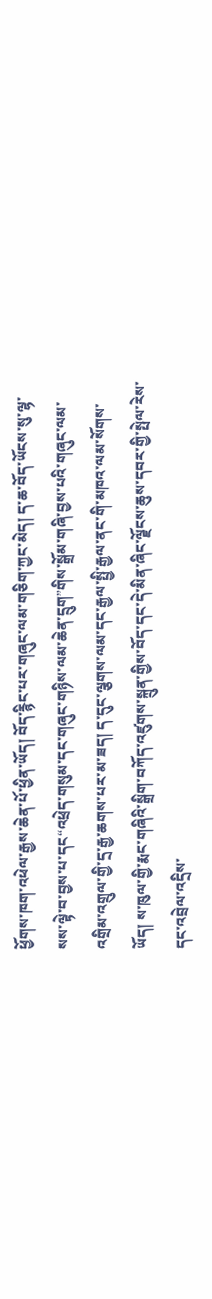ཕྱོགས་ཁག་འཕེལ་རྒྱས་ཆེན་པོ་ཕྱིན་ཡོད། བོད་རྙིང་པར་གཞུང་ལམ་གཅིག་ཀྱང་མེད། ད་ཆ་བོད་ཡོངས་སུ་ལྷ་སས་ལྟེ་བ་བྱས་པ་དང“འཕྲེད་གསུམ་དང་གཞུང་གཉིས་ལམ་ཆེན་དྲུག”གིས་སྒྲོམ་གཞི་བྱས་པའི་གཞུང་ལམ་འགྲིམ་འགྲུལ་གྱི་དྲ་རྒྱ་ཆགས་པར་མ་ཟད། ད་དུང་ལྕགས་ལམ་དང་རྒྱལ་སྤྱི་རྒྱལ་ནང་གི་མཁའ་ལམ་སོགས་ཡོད། ས་ཁུལ་གྱི་རྨང་གཞིའི་སྒྲིག་བཀོད་འཛུགས་སྐྲུན་གྱིས་བོད་དང་དེ་མིན་ཞིང་ལྗོངས་ཆུས་དབར་གྱི་སྤེལ་རེས་དང་འབྲེལ་འདྲིས་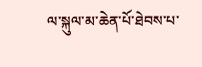ལ་སྐུལ་མ་ཆེན་པོ་ཐེབས་པ་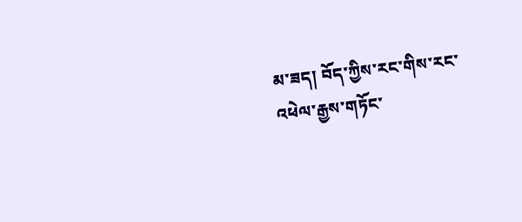མ་ཟད། བོད་ཀྱིས་རང་གིས་རང་འཕེལ་རྒྱས་གཏོང་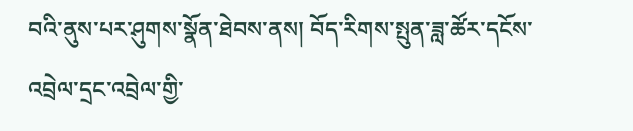བའི་ནུས་པར་ཤུགས་སྣོན་ཐེབས་ནས། བོད་རིགས་སྤུན་ཟླ་ཚོར་དངོས་འབྲེལ་དྲང་འབྲེལ་གྱི་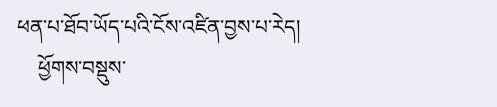ཕན་པ་ཐོབ་ཡོད་པའི་ངོས་འཛིན་བྱས་པ་རེད།
    ཕྱོགས་བསྡུས་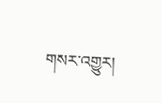གསར་འགྱུར།